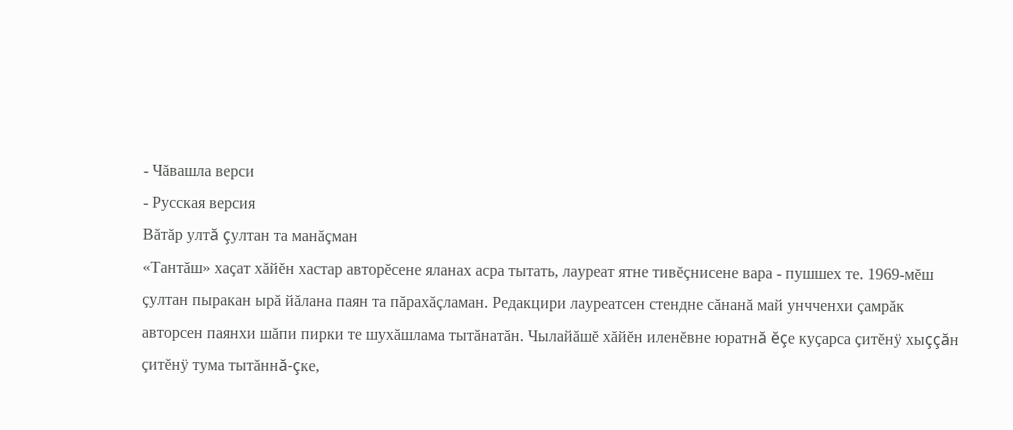- Чăвашла верси
- Русская версия
Вăтăр ултă çултан та манăçман
«Тантăш» хаçат хăйĕн хастар авторĕсене яланах асра тытать, лауреат ятне тивĕçнисене вара - пушшех те. 1969-мĕш çултан пыракан ырă йăлана паян та пăрахăçламан. Редакцири лауреатсен стендне сăнанă май унчченхи çамрăк авторсен паянхи шăпи пирки те шухăшлама тытăнатăн. Чылайăшĕ хăйĕн иленĕвне юратнă ĕçе куçарса çитĕнÿ хыççăн çитĕнÿ тума тытăннă-çке,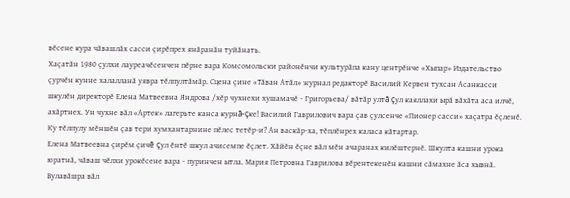вĕсене кура чăвашлăх сасси çирĕпрех янăранăн туйăнать.
Хаçатăн 1980 çулхи лауреачĕсенчен пĕрне вара Комсомольски районĕнчи культурăпа кану центрĕнче «Хыпар» Издательство çурчĕн кунне халалланă уявра тĕлпултăмăр. Сцена çине «Тăван Атăл» журнал редакторĕ Василий Кервен тухсан Асанкасси шкулĕн директорĕ Елена Матвеевна Яндрова /хĕр чухнехи хушамачĕ - Григорьева/ вăтăр ултă çул каяллахи ырă вăхăта аса илчĕ, ахăртнех. Ун чухне вăл «Артек» лагерьте канса курнă-çке! Василий Гаврилович вара çав çулсенче «Пионер сасси» хаçатра ĕçленĕ. Ку тĕлпулу мĕншĕн çав тери хумхантарнине пĕлес тетĕр-и? Ан васкăр-ха, тĕплĕнрех каласа кăтартар.
Елена Матвеевна çирĕм çичĕ çул ĕнтĕ шкул ачисемпе ĕçлет. Хăйĕн ĕçне вăл мĕн ачаранах килĕштернĕ. Шкулта кашни урока юратнă, чăваш чĕлхи урокĕсене вара - пуринчен ытла. Мария Петровна Гаврилова вĕрентекенĕн кашни сăмахне ăса хывнă. Вулавăшра вăл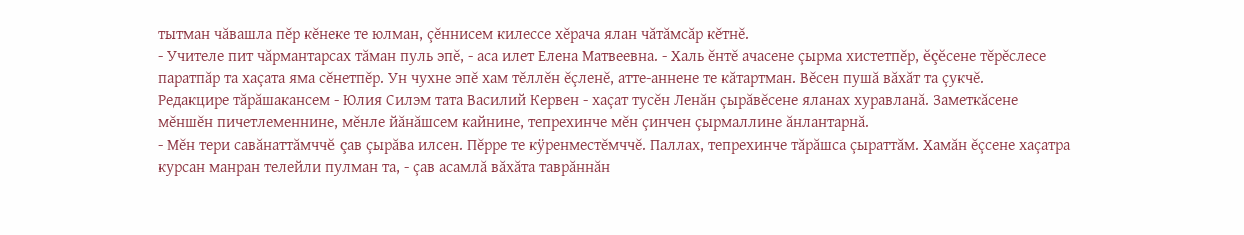тытман чăвашла пĕр кĕнеке те юлман, çĕннисем килессе хĕрача ялан чăтăмсăр кĕтнĕ.
- Учителе пит чăрмантарсах тăман пуль эпĕ, - аса илет Елена Матвеевна. - Халь ĕнтĕ ачасене çырма хистетпĕр, ĕçĕсене тĕрĕслесе паратпăр та хаçата яма сĕнетпĕр. Ун чухне эпĕ хам тĕллĕн ĕçленĕ, атте-аннене те кăтартман. Вĕсен пушă вăхăт та çукчĕ.
Редакцире тăрăшакансем - Юлия Силэм тата Василий Кервен - хаçат тусĕн Ленăн çырăвĕсене яланах хуравланă. Заметкăсене мĕншĕн пичетлеменнине, мĕнле йăнăшсем кайнине, тепрехинче мĕн çинчен çырмаллине ăнлантарнă.
- Мĕн тери савăнаттăмччĕ çав çырăва илсен. Пĕрре те кÿренместĕмччĕ. Паллах, тепрехинче тăрăшса çыраттăм. Хамăн ĕçсене хаçатра курсан манран телейли пулман та, - çав асамлă вăхăта таврăннăн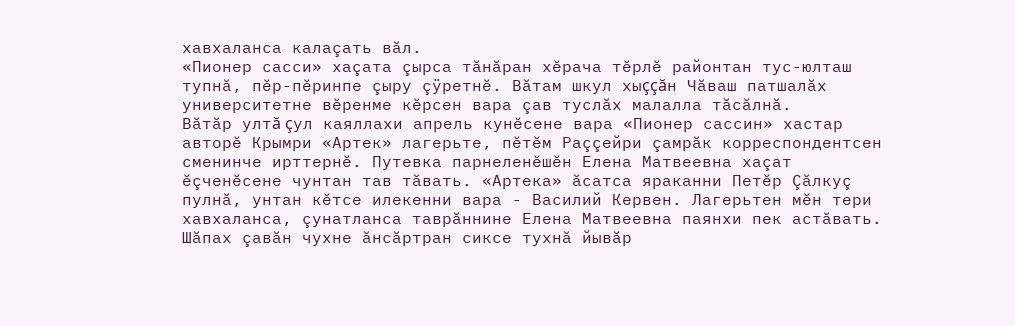хавхаланса калаçать вăл.
«Пионер сасси» хаçата çырса тăнăран хĕрача тĕрлĕ районтан тус-юлташ тупнă, пĕр-пĕринпе çыру çÿретнĕ. Вăтам шкул хыççăн Чăваш патшалăх университетне вĕренме кĕрсен вара çав туслăх малалла тăсăлнă.
Вăтăр ултă çул каяллахи апрель кунĕсене вара «Пионер сассин» хастар авторĕ Крымри «Артек» лагерьте, пĕтĕм Раççейри çамрăк корреспондентсен сменинче ирттернĕ. Путевка парнеленĕшĕн Елена Матвеевна хаçат ĕçченĕсене чунтан тав тăвать. «Артека» ăсатса яраканни Петĕр Çăлкуç пулнă, унтан кĕтсе илекенни вара - Василий Кервен. Лагерьтен мĕн тери хавхаланса, çунатланса таврăннине Елена Матвеевна паянхи пек астăвать. Шăпах çавăн чухне ăнсăртран сиксе тухнă йывăр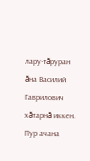лару-тăруран ăна Василий Гаврилович хăтарнă иккен. Пур ачана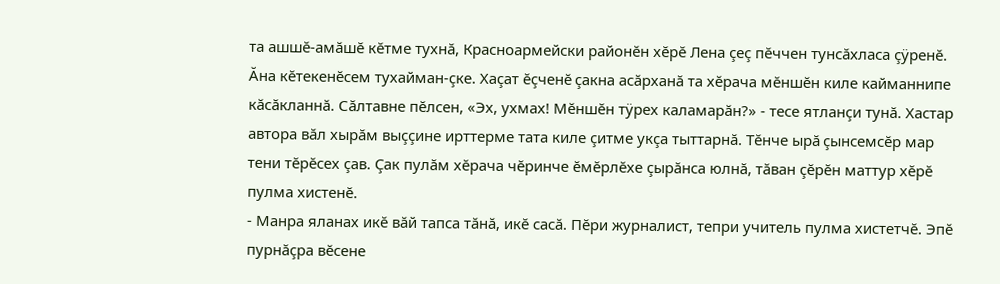та ашшĕ-амăшĕ кĕтме тухнă, Красноармейски районĕн хĕрĕ Лена çеç пĕччен тунсăхласа çÿренĕ. Ăна кĕтекенĕсем тухайман-çке. Хаçат ĕçченĕ çакна асăрханă та хĕрача мĕншĕн киле кайманнипе кăсăкланнă. Сăлтавне пĕлсен, «Эх, ухмах! Мĕншĕн тÿрех каламарăн?» - тесе ятланçи тунă. Хастар автора вăл хырăм выççине ирттерме тата киле çитме укçа тыттарнă. Тĕнче ырă çынсемсĕр мар тени тĕрĕсех çав. Çак пулăм хĕрача чĕринче ĕмĕрлĕхе çырăнса юлнă, тăван çĕрĕн маттур хĕрĕ пулма хистенĕ.
- Манра яланах икĕ вăй тапса тăнă, икĕ сасă. Пĕри журналист, тепри учитель пулма хистетчĕ. Эпĕ пурнăçра вĕсене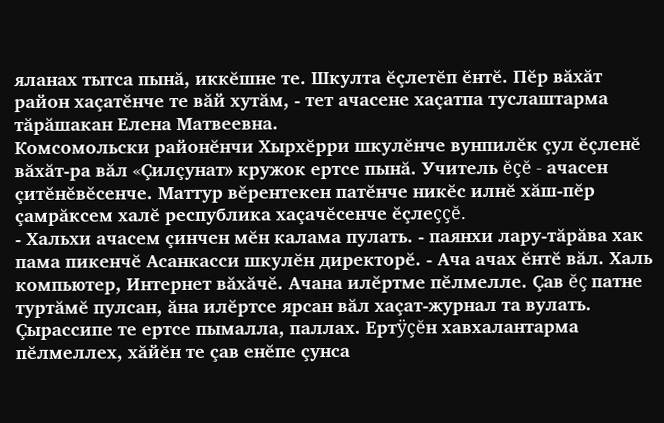яланах тытса пынă, иккĕшне те. Шкулта ĕçлетĕп ĕнтĕ. Пĕр вăхăт район хаçатĕнче те вăй хутăм, - тет ачасене хаçатпа туслаштарма тăрăшакан Елена Матвеевна.
Комсомольски районĕнчи Хырхĕрри шкулĕнче вунпилĕк çул ĕçленĕ вăхăт-ра вăл «Çилçунат» кружок ертсе пынă. Учитель ĕçĕ - ачасен çитĕнĕвĕсенче. Маттур вĕрентекен патĕнче никĕс илнĕ хăш-пĕр çамрăксем халĕ республика хаçачĕсенче ĕçлеççĕ.
- Хальхи ачасем çинчен мĕн калама пулать. - паянхи лару-тăрăва хак пама пикенчĕ Асанкасси шкулĕн директорĕ. - Ача ачах ĕнтĕ вăл. Халь компьютер, Интернет вăхăчĕ. Ачана илĕртме пĕлмелле. Çав ĕç патне туртăмĕ пулсан, ăна илĕртсе ярсан вăл хаçат-журнал та вулать. Çырассипе те ертсе пымалла, паллах. Ертÿçĕн хавхалантарма пĕлмеллех, хăйĕн те çав енĕпе çунса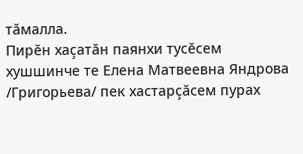тăмалла.
Пирĕн хаçатăн паянхи тусĕсем хушшинче те Елена Матвеевна Яндрова /Григорьева/ пек хастарçăсем пурах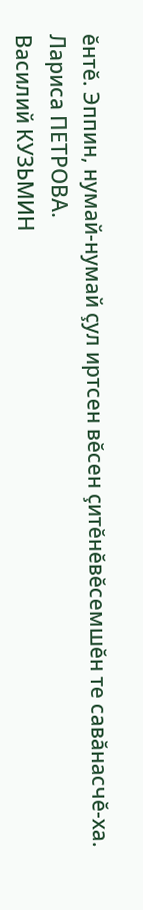ĕнтĕ. Эппин, нумай-нумай çул иртсен вĕсен çитĕнĕвĕсемшĕн те савăнасчĕ-ха.
Лариса ПЕТРОВА.
Василий КУЗЬМИН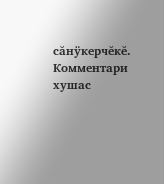сăнÿкерчĕкĕ.
Комментари хушас